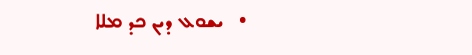•   ܝܫܘܥ ܕܝܢ ܟܕ ܡܠܐ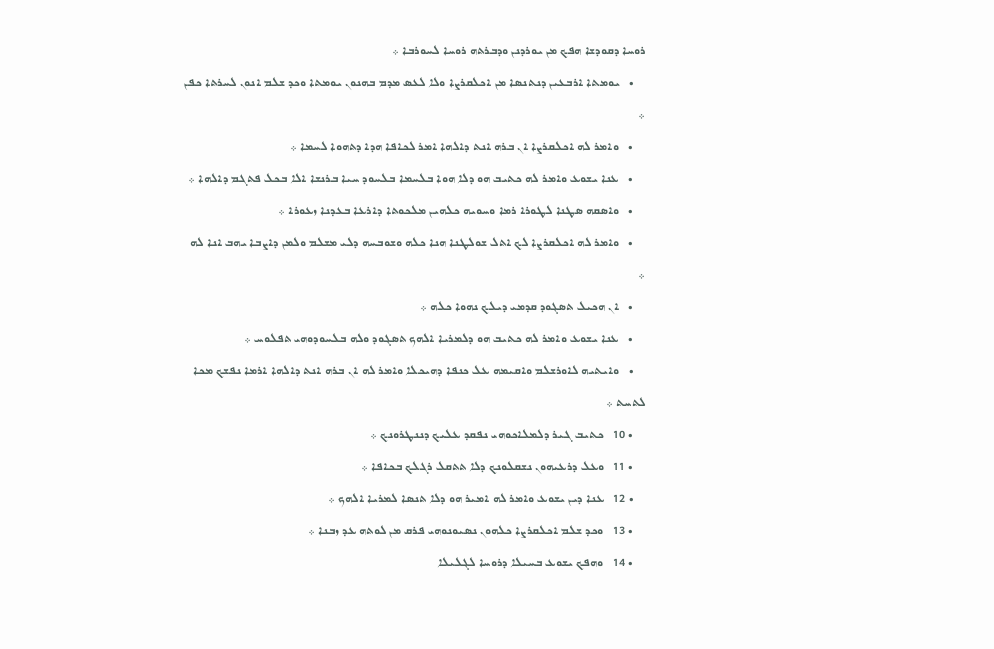ܪܘܚܐ ܕܩܘܕܫܐ ܗܦܟ ܡܢ ܝܘܪܕܢܢ ܘܕܒܪܬܗ ܪܘܚܐ ܠܚܘܪܒܐ ܀
    •   ܝܘܡܬܐ ܐܪܒܥܝܢ ܕܢܬܢܤܐ ܡܢ ܐܟܠܩܪܨܐ ܘܠܐ ܠܥܤ ܡܕܡ ܒܗܢܘܢ ܝܘܡܬܐ ܘܟܕ ܫܠܡ ܐܢܘܢ ܠܚܪܬܐ ܟܦܢ ܀
    •   ܘܐܡܪ ܠܗ ܐܟܠܩܪܨܐ ܐܢ ܒܪܗ ܐܢܬ ܕܐܠܗܐ ܐܡܪ ܠܟܐܦܐ ܗܕܐ ܕܬܗܘܐ ܠܚܡܐ ܀
    •   ܥܢܐ ܝܫܘܥ ܘܐܡܪ ܠܗ ܟܬܝܒ ܗܘ ܕܠܐ ܗܘܐ ܒܠܚܡܐ ܒܠܚܘܕ ܚܝܐ ܒܪܢܫܐ ܐܠܐ ܒܟܠ ܦܬܓܡ ܕܐܠܗܐ ܀
    •   ܘܐܤܩܗ ܤܛܢܐ ܠܛܘܪܐ ܪܡܐ ܘܚܘܝܗ ܟܠܗܝܢ ܡܠܟܘܬܐ ܕܐܪܥܐ ܒܥܕܢܐ ܙܥܘܪܐ ܀
    •   ܘܐܡܪ ܠܗ ܐܟܠܩܪܨܐ ܠܟ ܐܬܠ ܫܘܠܛܢܐ ܗܢܐ ܟܠܗ ܘܫܘܒܚܗ ܕܠܝ ܡܫܠܡ ܘܠܡܢ ܕܐܨܒܐ ܝܗܒ ܐܢܐ ܠܗ ܀
    •   ܐܢ ܗܟܝܠ ܬܤܓܘܕ ܩܕܡܝ ܕܝܠܟ ܢܗܘܐ ܟܠܗ ܀
    •   ܥܢܐ ܝܫܘܥ ܘܐܡܪ ܠܗ ܟܬܝܒ ܗܘ ܕܠܡܪܝܐ ܐܠܗܟ ܬܤܓܘܕ ܘܠܗ ܒܠܚܘܕܘܗܝ ܬܦܠܘܚ ܀
    •   ܘܐܝܬܝܗ ܠܐܘܪܫܠܡ ܘܐܩܝܡܗ ܥܠ ܟܢܦܐ ܕܗܝܟܠܐ ܘܐܡܪ ܠܗ ܐܢ ܒܪܗ ܐܢܬ ܕܐܠܗܐ ܐܪܡܐ ܢܦܫܟ ܡܟܐ ܠܬܚܬ ܀
    • 10   ܟܬܝܒ ܓܝܪ ܕܠܡܠܐܟܘܗܝ ܢܦܩܕ ܥܠܝܟ ܕܢܢܛܪܘܢܟ ܀
    • 11   ܘܥܠ ܕܪܥܝܗܘܢ ܢܫܩܠܘܢܟ ܕܠܐ ܬܬܩܠ ܪܓܠܟ ܒܟܐܦܐ ܀
    • 12   ܥܢܐ ܕܝܢ ܝܫܘܥ ܘܐܡܪ ܠܗ ܐܡܝܪ ܗܘ ܕܠܐ ܬܢܤܐ ܠܡܪܝܐ ܐܠܗܟ ܀
    • 13   ܘܟܕ ܫܠܡ ܐܟܠܩܪܨܐ ܟܠܗܘܢ ܢܤܝܘܢܘܗܝ ܦܪܩ ܡܢ ܠܘܬܗ ܥܕ ܙܒܢܐ ܀
    • 14   ܘܗܦܟ ܝܫܘܥ ܒܚܝܠܐ ܕܪܘܚܐ ܠܓܠܝܠܐ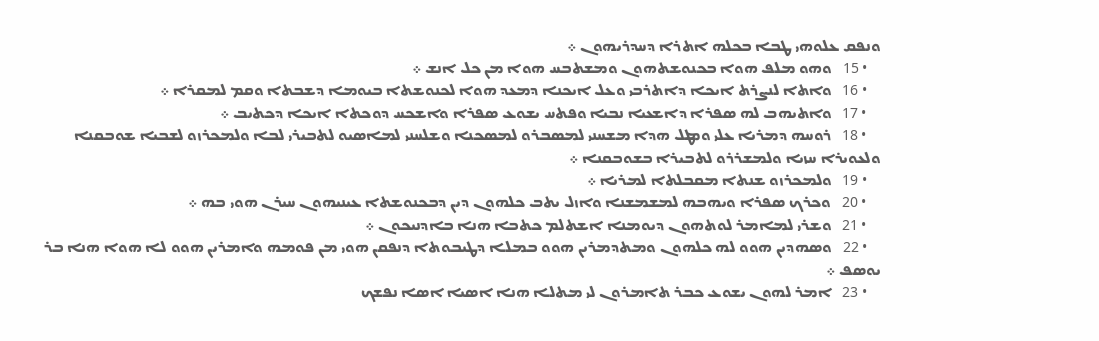ܘܢܦܩ ܥܠܘܗܝ ܛܒܐ ܒܟܠܗ ܐܬܪܐ ܕܚܕܪܝܗܘܢ ܀
    • 15   ܘܗܘ ܡܠܦ ܗܘܐ ܒܟܢܘܫܬܗܘܢ ܘܡܫܬܒܚ ܗܘܐ ܡܢ ܟܠ ܐܢܫ ܀
    • 16   ܘܐܬܐ ܠܢܨܪܬ ܐܝܟܐ ܕܐܬܪܒܝ ܘܥܠ ܐܝܟܢܐ ܕܡܥܕ ܗܘܐ ܠܟܢܘܫܬܐ ܒܝܘܡܐ ܕܫܒܬܐ ܘܩܡ ܠܡܩܪܐ ܀
    • 17   ܘܐܬܝܗܒ ܠܗ ܤܦܪܐ ܕܐܫܥܝܐ ܢܒܝܐ ܘܦܬܚ ܝܫܘܥ ܤܦܪܐ ܘܐܫܟܚ ܕܘܟܬܐ ܐܝܟܐ ܕܟܬܝܒ ܀
    • 18   ܪܘܚܗ ܕܡܪܝܐ ܥܠܝ ܘܡܛܠ ܗܕܐ ܡܫܚܢܝ ܠܡܤܒܪܘ ܠܡܤܟܢܐ ܘܫܠܚܢܝ ܠܡܐܤܝܘ ܠܬܒܝܪܝ ܠܒܐ ܘܠܡܟܪܙܘ ܠܫܒܝܐ ܫܘܒܩܢܐ ܘܠܥܘܝܪܐ ܚܙܝܐ ܘܠܡܫܪܪܘ ܠܬܒܝܪܐ ܒܫܘܒܩܢܐ ܀
    • 19   ܘܠܡܟܪܙܘ ܫܢܬܐ ܡܩܒܠܬܐ ܠܡܪܝܐ ܀
    • 20   ܘܟܪܟ ܤܦܪܐ ܘܝܗܒܗ ܠܡܫܡܫܢܐ ܘܐܙܠ ܝܬܒ ܟܠܗܘܢ ܕܝܢ ܕܒܟܢܘܫܬܐ ܥܝܢܝܗܘܢ ܚܝܪܢ ܗܘܝ ܒܗ ܀
    • 21   ܘܫܪܝ ܠܡܐܡܪ ܠܘܬܗܘܢ ܕܝܘܡܢܐ ܐܫܬܠܡ ܟܬܒܐ ܗܢܐ ܒܐܕܢܝܟܘܢ ܀
    • 22   ܘܤܗܕܝܢ ܗܘܘ ܠܗ ܟܠܗܘܢ ܘܡܬܕܡܪܝܢ ܗܘܘ ܒܡܠܐ ܕܛܝܒܘܬܐ ܕܢܦܩܢ ܗܘܝ ܡܢ ܦܘܡܗ ܘܐܡܪܝܢ ܗܘܘ ܠܐ ܗܘܐ ܗܢܐ ܒܪ ܝܘܤܦ ܀
    • 23   ܐܡܪ ܠܗܘܢ ܝܫܘܥ ܟܒܪ ܬܐܡܪܘܢ ܠܝ ܡܬܠܐ ܗܢܐ ܐܤܝܐ ܐܤܐ ܢܦܫܟ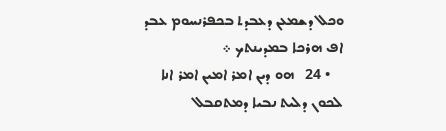ܘܟܠ ܕܫܡܥܢ ܕܥܒܕܬ ܒܟܦܪܢܚܘܡ ܥܒܕ ܐܦ ܗܪܟܐ ܒܡܕܝܢܬܟ ܀
    • 24   ܗܘ ܕܝܢ ܐܡܪ ܐܡܝܢ ܐܡܪ ܐܢܐ ܠܟܘܢ ܕܠܝܬ ܢܒܝܐ ܕܡܬܩܒܠ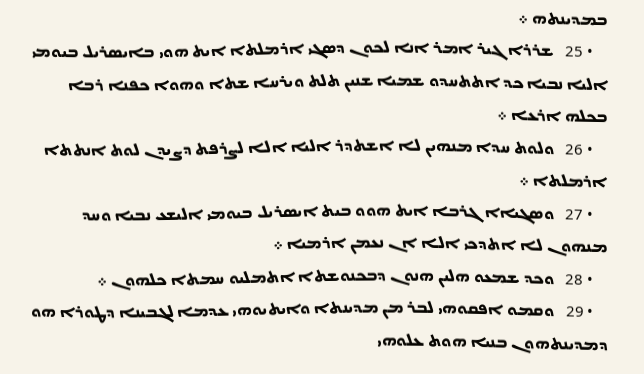ܒܡܕܝܢܬܗ ܀
    • 25   ܫܪܪܐ ܓܝܪ ܐܡܪ ܐܢܐ ܠܟܘܢ ܕܤܓܝ ܐܪܡܠܬܐ ܐܝܬ ܗܘܝ ܒܐܝܤܪܝܠ ܒܝܘܡܝ ܐܠܝܐ ܢܒܝܐ ܟܕ ܐܬܬܚܕܘ ܫܡܝܐ ܫܢܝܢ ܬܠܬ ܘܝܪܚܐ ܫܬܐ ܘܗܘܐ ܟܦܢܐ ܪܒܐ ܒܟܠܗ ܐܪܥܐ ܀
    • 26   ܘܠܘܬ ܚܕܐ ܡܢܗܝܢ ܠܐ ܐܫܬܕܪ ܐܠܝܐ ܐܠܐ ܠܨܪܦܬ ܕܨܝܕܢ ܠܘܬ ܐܢܬܬܐ ܐܪܡܠܬܐ ܀
    • 27   ܘܤܓܝܐܐ ܓܪܒܐ ܐܝܬ ܗܘܘ ܒܝܬ ܐܝܤܪܝܠ ܒܝܘܡܝ ܐܠܝܫܥ ܢܒܝܐ ܘܚܕ ܡܢܗܘܢ ܠܐ ܐܬܕܟܝ ܐܠܐ ܐܢ ܢܥܡܢ ܐܪܡܝܐ ܀
    • 28   ܘܟܕ ܫܡܥܘ ܗܠܝܢ ܗܢܘܢ ܕܒܟܢܘܫܬܐ ܐܬܡܠܝܘ ܚܡܬܐ ܟܠܗܘܢ ܀
    • 29   ܘܩܡܘ ܐܦܩܘܗܝ ܠܒܪ ܡܢ ܡܕܝܢܬܐ ܘܐܝܬܝܘܗܝ ܥܕܡܐ ܠܓܒܝܢܐ ܕܛܘܪܐ ܗܘ ܕܡܕܝܢܬܗܘܢ ܒܢܝܐ ܗܘܬ ܥܠܘܗܝ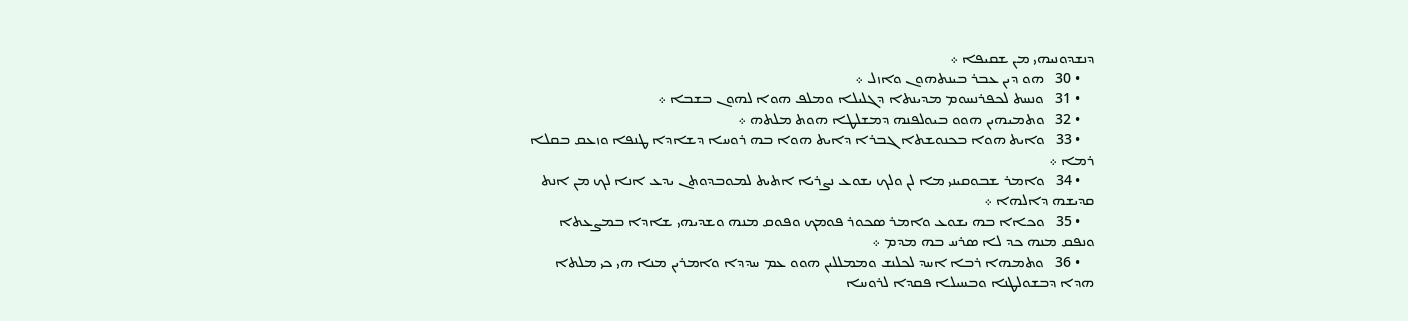ܕܢܫܕܘܢܝܗܝ ܡܢ ܫܩܝܦܐ ܀
    • 30   ܗܘ ܕܝܢ ܥܒܪ ܒܝܢܬܗܘܢ ܘܐܙܠ ܀
    • 31   ܘܢܚܬ ܠܟܦܪܢܚܘܡ ܡܕܝܢܬܐ ܕܓܠܝܠܐ ܘܡܠܦ ܗܘܐ ܠܗܘܢ ܒܫܒܐ ܀
    • 32   ܘܬܡܝܗܝܢ ܗܘܘ ܒܝܘܠܦܢܗ ܕܡܫܠܛܐ ܗܘܬ ܡܠܬܗ ܀
    • 33   ܘܐܝܬ ܗܘܐ ܒܟܢܘܫܬܐ ܓܒܪܐ ܕܐܝܬ ܗܘܐ ܒܗ ܪܘܚܐ ܕܫܐܕܐ ܛܢܦܐ ܘܙܥܩ ܒܩܠܐ ܪܡܐ ܀
    • 34   ܘܐܡܪ ܫܒܘܩܝܢܝ ܡܐ ܠܢ ܘܠܟ ܝܫܘܥ ܢܨܪܝܐ ܐܬܝܬ ܠܡܘܒܕܘܬܢ ܝܕܥ ܐܢܐ ܠܟ ܡܢ ܐܢܬ ܩܕܝܫܗ ܕܐܠܗܐ ܀
    • 35   ܘܟܐܐ ܒܗ ܝܫܘܥ ܘܐܡܪ ܤܟܘܪ ܦܘܡܟ ܘܦܘܩ ܡܢܗ ܘܫܕܝܗܝ ܫܐܕܐ ܒܡܨܥܬܐ ܘܢܦܩ ܡܢܗ ܟܕ ܠܐ ܤܪܚ ܒܗ ܡܕܡ ܀
    • 36   ܘܬܡܗܐ ܪܒܐ ܐܚܕ ܠܟܠܢܫ ܘܡܡܠܠܝܢ ܗܘܘ ܥܡ ܚܕܕܐ ܘܐܡܪܝܢ ܡܢܐ ܗܝ ܟܝ ܡܠܬܐ ܗܕܐ ܕܒܫܘܠܛܢܐ ܘܒܚܝܠܐ ܦܩܕܐ ܠܪܘܚܐ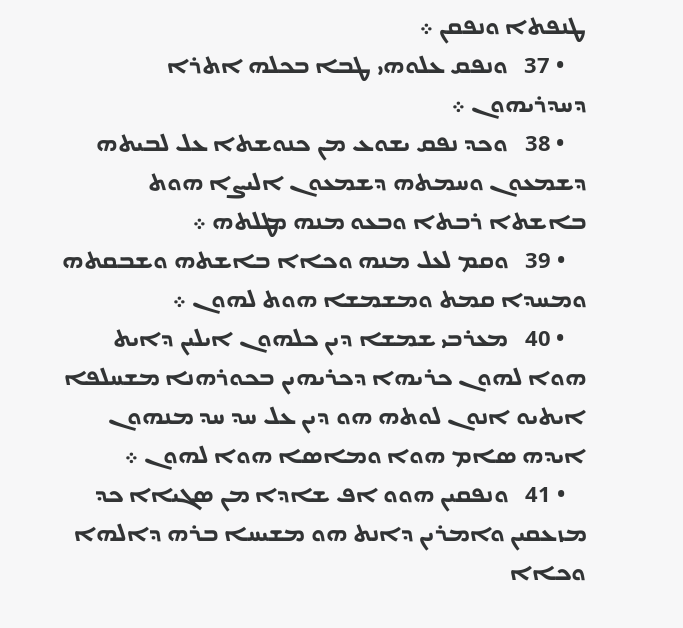ܛܢܦܬܐ ܘܢܦܩܢ ܀
    • 37   ܘܢܦܩ ܥܠܘܗܝ ܛܒܐ ܒܟܠܗ ܐܬܪܐ ܕܚܕܪܝܗܘܢ ܀
    • 38   ܘܟܕ ܢܦܩ ܝܫܘܥ ܡܢ ܟܢܘܫܬܐ ܥܠ ܠܒܝܬܗ ܕܫܡܥܘܢ ܘܚܡܬܗ ܕܫܡܥܘܢ ܐܠܝܨܐ ܗܘܬ ܒܐܫܬܐ ܪܒܬܐ ܘܒܥܘ ܡܢܗ ܡܛܠܬܗ ܀
    • 39   ܘܩܡ ܠܥܠ ܡܢܗ ܘܟܐܐ ܒܐܫܬܗ ܘܫܒܩܬܗ ܘܡܚܕܐ ܩܡܬ ܘܡܫܡܫܐ ܗܘܬ ܠܗܘܢ ܀
    • 40   ܡܥܪܒܝ ܫܡܫܐ ܕܝܢ ܟܠܗܘܢ ܐܝܠܝܢ ܕܐܝܬ ܗܘܐ ܠܗܘܢ ܟܪܝܗܐ ܕܟܪܝܗܝܢ ܒܟܘܪܗܢܐ ܡܫܚܠܦܐ ܐܝܬܝܘ ܐܢܘܢ ܠܘܬܗ ܗܘ ܕܝܢ ܥܠ ܚܕ ܚܕ ܡܢܗܘܢ ܐܝܕܗ ܤܐܡ ܗܘܐ ܘܡܐܤܐ ܗܘܐ ܠܗܘܢ ܀
    • 41   ܘܢܦܩܝܢ ܗܘܘ ܐܦ ܫܐܕܐ ܡܢ ܤܓܝܐܐ ܟܕ ܡܙܥܩܝܢ ܘܐܡܪܝܢ ܕܐܢܬ ܗܘ ܡܫܝܚܐ ܒܪܗ ܕܐܠܗܐ ܘܟܐܐ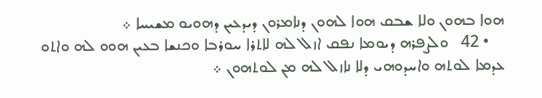ܗܘܐ ܒܗܘܢ ܘܠܐ ܫܒܩ ܗܘܐ ܠܗܘܢ ܕܢܐܡܪܘܢ ܕܝܕܥܝܢ ܕܗܘܝܘ ܡܫܝܚܐ ܀
    • 42   ܘܠܨܦܪܗ ܕܝܘܡܐ ܢܦܩ ܐܙܠ ܠܗ ܠܐܬܪܐ ܚܘܪܒܐ ܘܟܢܫܐ ܒܥܝܢ ܗܘܘ ܠܗ ܘܐܬܘ ܥܕܡܐ ܠܘܬܗ ܘܐܚܕܘܗܝ ܕܠܐ ܢܐܙܠ ܠܗ ܡܢ ܠܘܬܗܘܢ ܀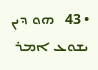• 43   ܗܘ ܕܝܢ ܝܫܘܥ ܐܡܪ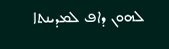ܠܗܘܢ ܕܐܦ ܠܡܕܝܢܬܐ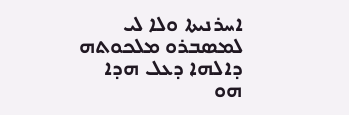ܐܚܪܢܝܬܐ ܘܠܐ ܠܝ ܠܡܤܒܪܘ ܡܠܟܘܬܗ ܕܐܠܗܐ ܕܥܠ ܗܕܐ ܗܘ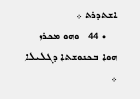ܐܫܬܕܪܬ ܀
    • 44   ܘܗܘ ܡܟܪܙ ܗܘܐ ܒܟܢܘܫܬܐ ܕܓܠܝܠܐ ܀